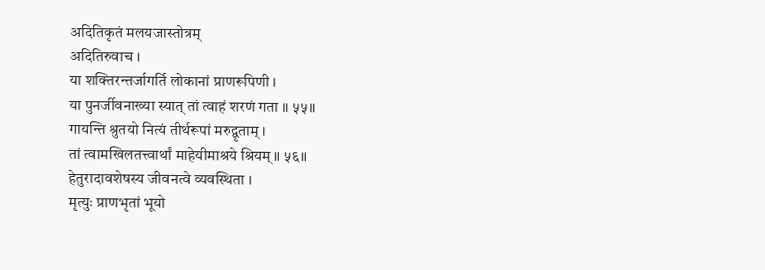अदितिकृतं मलयजास्तोत्रम्
अदितिरुवाच ।
या शक्तिरन्तर्जागर्ति लोकानां प्राणरूपिणी ।
या पुनर्जीवनाख्या स्यात् तां त्वाहं शरणं गता ॥ ५५॥
गायन्ति श्रुतयो नित्यं तीर्थरूपां मरुद्वृताम् ।
तां त्वामखिलतत्त्वार्थां माहेयीमाश्रये श्रियम् ॥ ५६॥
हेतुरादावशेषस्य जीवनत्वे व्यवस्थिता ।
मृत्युः प्राणभृतां भूयो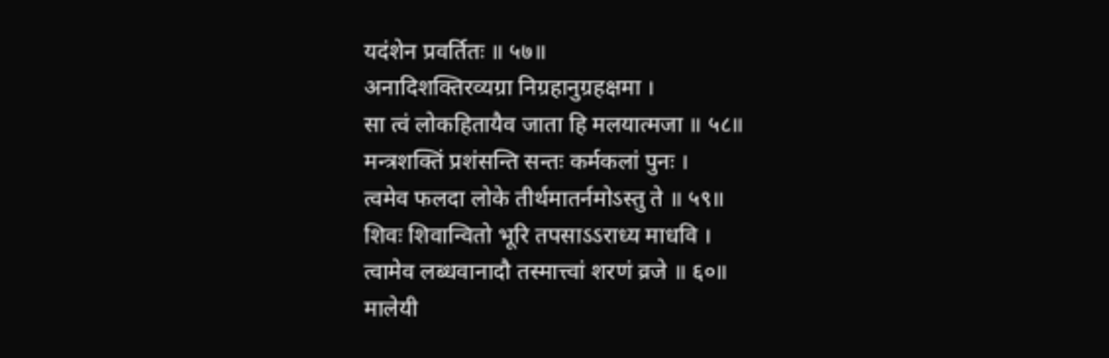यदंशेन प्रवर्तितः ॥ ५७॥
अनादिशक्तिरव्यग्रा निग्रहानुग्रहक्षमा ।
सा त्वं लोकहितायैव जाता हि मलयात्मजा ॥ ५८॥
मन्त्रशक्तिं प्रशंसन्ति सन्तः कर्मकलां पुनः ।
त्वमेव फलदा लोके तीर्थमातर्नमोऽस्तु ते ॥ ५९॥
शिवः शिवान्वितो भूरि तपसाऽऽराध्य माधवि ।
त्वामेव लब्धवानादौ तस्मात्त्वां शरणं व्रजे ॥ ६०॥
मालेयी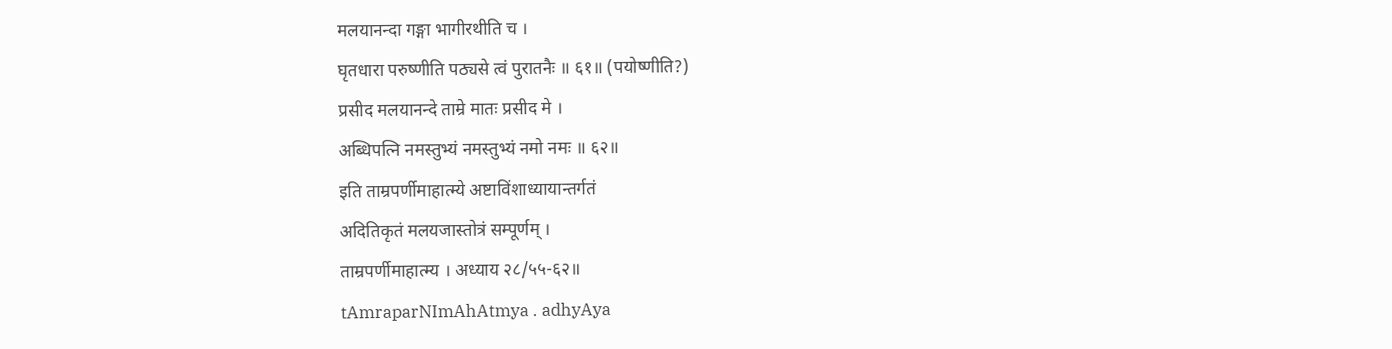मलयानन्दा गङ्गा भागीरथीति च ।
घृतधारा परुष्णीति पठ्यसे त्वं पुरातनैः ॥ ६१॥ (पयोष्णीति?)
प्रसीद मलयानन्दे ताम्रे मातः प्रसीद मे ।
अब्धिपत्नि नमस्तुभ्यं नमस्तुभ्यं नमो नमः ॥ ६२॥
इति ताम्रपर्णीमाहात्म्ये अष्टाविंशाध्यायान्तर्गतं
अदितिकृतं मलयजास्तोत्रं सम्पूर्णम् ।
ताम्रपर्णीमाहात्म्य । अध्याय २८/५५-६२॥
tAmraparNImAhAtmya . adhyAya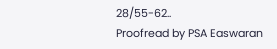28/55-62..
Proofread by PSA Easwaran